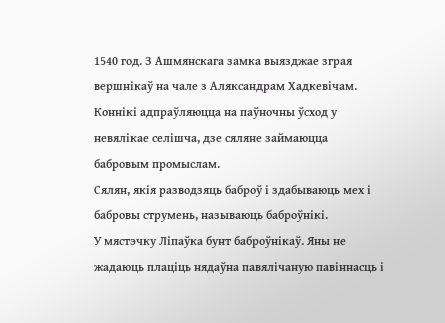1540 год. З Ашмянскага замка выязджае зграя вершнікаў на чале з Аляксандрам Хадкевічам. Коннікі адпраўляюцца на паўночны ўсход у невялікае селішча, дзе сяляне займаюцца бабровым промыслам.
Сялян, якія разводзяць баброў і здабываюць мех і бабровы струмень, называюць баброўнікі.
У мястэчку Ліпаўка бунт баброўнікаў. Яны не жадаюць плаціць нядаўна павялічаную павіннасць і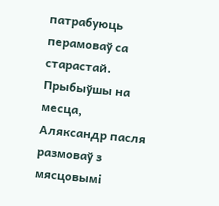патрабуюць перамоваў са старастай. Прыбыўшы на месца, Аляксандр пасля размоваў з мясцовымі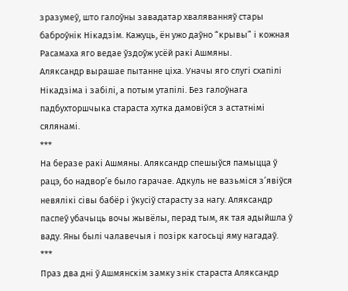зразумеў, што галоўны завадатар хваляванняў стары баброўнік Нікадзім. Кажуць, ён ужо даўно “крывы” і кожная Расамаха яго ведае ўздоўж усёй ракі Ашмяны.
Аляксандр вырашае пытанне ціха. Уначы яго слугі схапілі Нікадзіма і забілі, а потым утапілі. Без галоўнага падбухторшчыка стараста хутка дамовіўся з астатнімі сялянамі.
***
На беразе ракі Ашмяны. Аляксандр спешыўся памыцца ў рацэ, бо надвор’е было гарачае. Адкуль не вазьміся з’явіўся невялікі сівы бабёр і ўкусіў старасту за нагу. Аляксандр паспеў убачыць вочы жывёлы, перад тым, як тая адыйшла ў ваду. Яны былі чалавечыя і позірк кагосьці яму нагадаў.
***
Праз два дні ў Ашмянскім замку знік стараста Аляксандр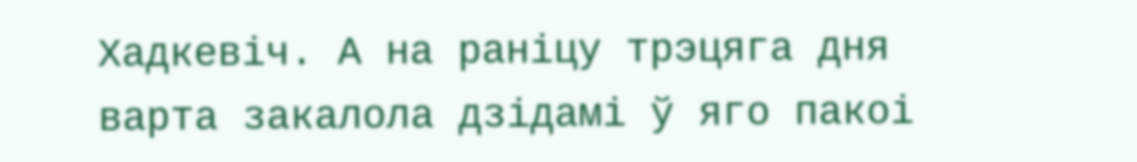Хадкевіч. А на раніцу трэцяга дня варта закалола дзідамі ў яго пакоі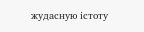жудасную істоту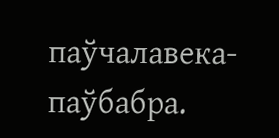паўчалавека-паўбабра.